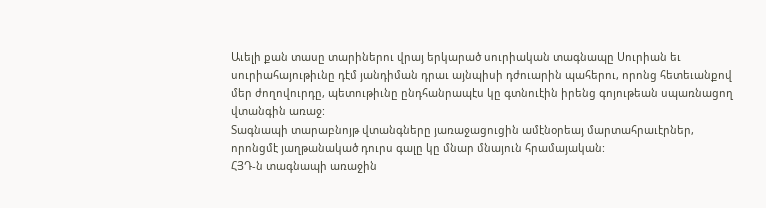Աւելի քան տասը տարիներու վրայ երկարած սուրիական տագնապը Սուրիան եւ սուրիահայութիւնը դէմ յանդիման դրաւ այնպիսի դժուարին պահերու, որոնց հետեւանքով մեր ժողովուրդը, պետութիւնը ընդհանրապէս կը գտնուէին իրենց գոյութեան սպառնացող վտանգին առաջ:
Տագնապի տարաբնոյթ վտանգները յառաջացուցին ամէնօրեայ մարտահրաւէրներ, որոնցմէ յաղթանակած դուրս գալը կը մնար մնայուն հրամայական:
ՀՅԴ-ն տագնապի առաջին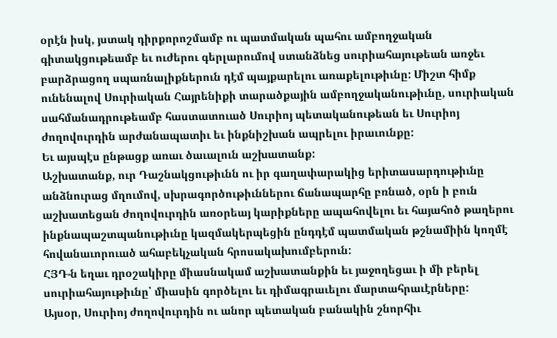օրէն իսկ, յստակ դիրքորոշմամբ ու պատմական պահու ամբողջական գիտակցութեամբ եւ ուժերու գերլարումով ստանձնեց սուրիահայութեան առջեւ բարձրացող սպառնալիքներուն դէմ պայքարելու առաքելութիւնը: Միշտ հիմք ունենալով Սուրիական Հայրենիքի տարածքային ամբողջականութիւնը, սուրիական սահմանադրութեամբ հաստատուած Սուրիոյ պետականութեան եւ Սուրիոյ ժողովուրդին արժանապատիւ եւ ինքնիշխան ապրելու իրաւունքը:
Եւ այսպէս ընթացք առաւ ծաւալուն աշխատանք:
Աշխատանք, ուր Դաշնակցութիւնն ու իր գաղափարակից երիտասարդութիւնը անձնուրաց մղումով, սխրագործութիւններու ճանապարհը բռնած, օրն ի բուն աշխատեցան ժողովուրդին առօրեայ կարիքները ապահովելու եւ հայահոծ թաղերու ինքնապաշտպանութիւնը կազմակերպեցին ընդդէմ պատմական թշնամիին կողմէ հովանաւորուած ահաբեկչական հրոսակախումբերուն:
ՀՅԴ-ն եղաւ դրօշակիրը միասնակամ աշխատանքին եւ յաջողեցաւ ի մի բերել սուրիահայութիւնը՝ միասին գործելու եւ դիմագրաւելու մարտահրաւէրները:
Այսօր, Սուրիոյ ժողովուրդին ու անոր պետական բանակին շնորհիւ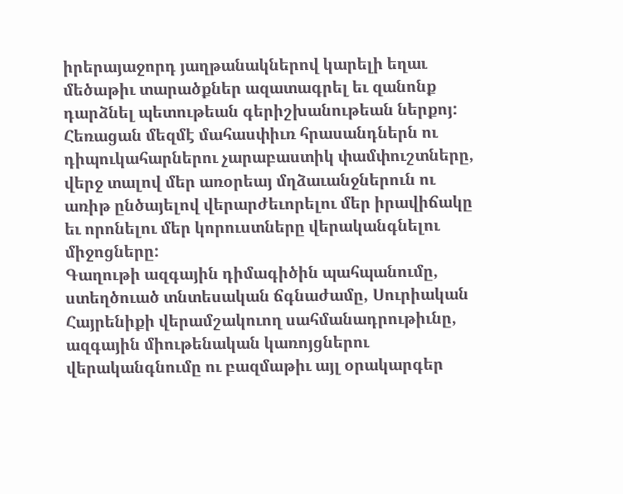իրերայաջորդ յաղթանակներով կարելի եղաւ մեծաթիւ տարածքներ ազատագրել եւ զանոնք դարձնել պետութեան գերիշխանութեան ներքոյ:
Հեռացան մեզմէ մահասփիւռ հրասանդներն ու դիպուկահարներու չարաբաստիկ փամփուշտները, վերջ տալով մեր առօրեայ մղձաւանջներուն ու առիթ ընծայելով վերարժեւորելու մեր իրավիճակը եւ որոնելու մեր կորուստները վերականգնելու միջոցները:
Գաղութի ազգային դիմագիծին պահպանումը, ստեղծուած տնտեսական ճգնաժամը, Սուրիական Հայրենիքի վերամշակուող սահմանադրութիւնը, ազգային միութենական կառոյցներու վերականգնումը ու բազմաթիւ այլ օրակարգեր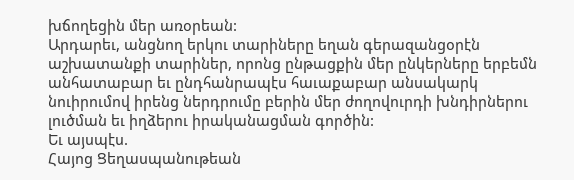խճողեցին մեր առօրեան:
Արդարեւ, անցնող երկու տարիները եղան գերազանցօրէն աշխատանքի տարիներ, որոնց ընթացքին մեր ընկերները երբեմն անհատաբար եւ ընդհանրապէս հաւաքաբար անսակարկ նուիրումով իրենց ներդրումը բերին մեր ժողովուրդի խնդիրներու լուծման եւ իղձերու իրականացման գործին:
Եւ այսպէս.
Հայոց Ցեղասպանութեան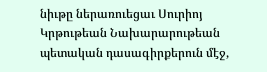նիւթը ներառուեցաւ Սուրիոյ Կրթութեան Նախարարութեան պետական դասագիրքերուն մէջ,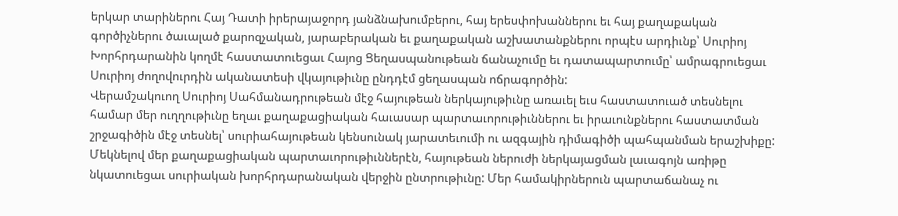երկար տարիներու Հայ Դատի իրերայաջորդ յանձնախումբերու, հայ երեսփոխաններու եւ հայ քաղաքական գործիչներու ծաւալած քարոզչական, յարաբերական եւ քաղաքական աշխատանքներու որպէս արդիւնք՝ Սուրիոյ Խորհրդարանին կողմէ հաստատուեցաւ Հայոց Ցեղասպանութեան ճանաչումը եւ դատապարտումը՝ ամրագրուեցաւ Սուրիոյ ժողովուրդին ականատեսի վկայութիւնը ընդդէմ ցեղասպան ոճրագործին:
Վերամշակուող Սուրիոյ Սահմանադրութեան մէջ հայութեան ներկայութիւնը առաւել եւս հաստատուած տեսնելու համար մեր ուղղութիւնը եղաւ քաղաքացիական հաւասար պարտաւորութիւններու եւ իրաւունքներու հաստատման շրջագիծին մէջ տեսնել՝ սուրիահայութեան կենսունակ յարատեւումի ու ազգային դիմագիծի պահպանման երաշխիքը:
Մեկնելով մեր քաղաքացիական պարտաւորութիւններէն, հայութեան ներուժի ներկայացման լաւագոյն առիթը նկատուեցաւ սուրիական խորհրդարանական վերջին ընտրութիւնը: Մեր համակիրներուն պարտաճանաչ ու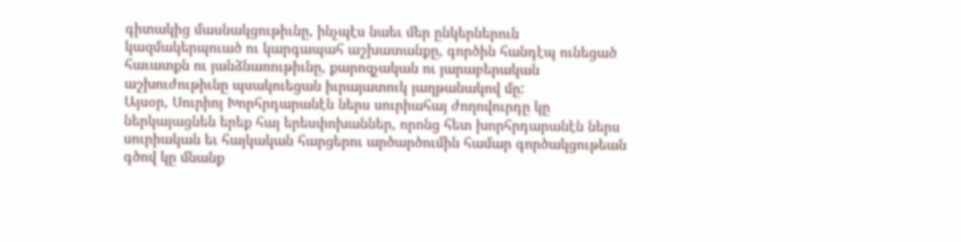գիտակից մասնակցութիւնը, ինչպէս նաեւ մեր ընկերներուն կազմակերպուած ու կարգապահ աշխատանքը, գործին հանդէպ ունեցած հաւատքն ու յանձնառութիւնը, քարոզչական ու յարաբերական աշխուժութիւնը պսակուեցան իւրայատուկ յաղթանակով մը:
Այսօր, Սուրիոյ Խորհրդարանէն ներս սուրիահայ ժողովուրդը կը ներկայացնեն երեք հայ երեսփոխաններ, որոնց հետ խորհրդարանէն ներս սուրիական եւ հայկական հարցերու արծարծումին համար գործակցութեան գծով կը մնանք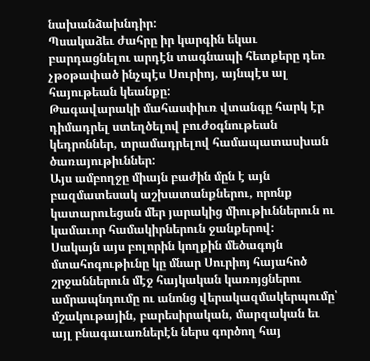նախանձախնդիր:
Պսակաձեւ ժահրը իր կարգին եկաւ բարդացնելու արդէն տագնապի հետքերը դեռ չթօթափած ինչպէս Սուրիոյ, այնպէս ալ հայութեան կեանքը:
Թագավարակի մահասփիւռ վտանգը հարկ էր դիմադրել ստեղծելով բուժօգնութեան կեդրոններ, տրամադրելով համապատասխան ծառայութիւններ:
Այս ամբողջը միայն բաժին մըն է այն բազմատեսակ աշխատանքներու, որոնք կատարուեցան մեր յարակից միութիւններուն ու կամաւոր համակիրներուն ջանքերով:
Սակայն այս բոլորին կողքին մեծագոյն մտահոգութիւնը կը մնար Սուրիոյ հայահոծ շրջաններուն մէջ հայկական կառոյցներու ամրապնդումը ու անոնց վերակազմակերպումը՝ մշակութային, բարեսիրական, մարզական եւ այլ բնագաւառներէն ներս գործող հայ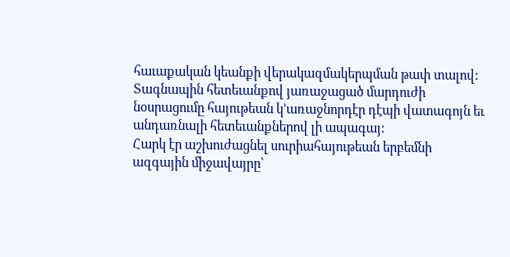հաւաքական կեանքի վերակազմակերպման թափ տալով:
Տագնապին հետեւանքով յառաջացած մարդուժի նօսրացումը հայութեան կ’առաջնորդէր դէպի վատագոյն եւ անդառնալի հետեւանքներով լի ապագայ:
Հարկ էր աշխուժացնել սուրիահայութեան երբեմնի ազգային միջավայրը՝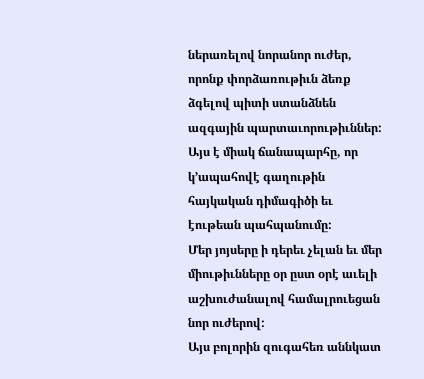ներառելով նորանոր ուժեր, որոնք փորձառութիւն ձեռք ձգելով պիտի ստանձնեն ազգային պարտաւորութիւններ: Այս է միակ ճանապարհը, որ կ’ապահովէ գաղութին հայկական դիմագիծի եւ էութեան պահպանումը:
Մեր յոյսերը ի դերեւ չելան եւ մեր միութիւնները օր ըստ օրէ աւելի աշխուժանալով համալրուեցան նոր ուժերով:
Այս բոլորին զուգահեռ աննկատ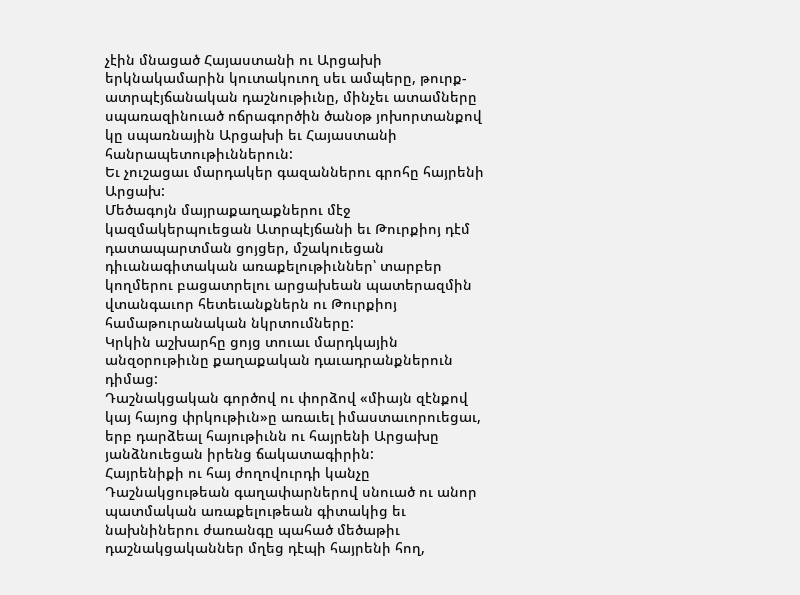չէին մնացած Հայաստանի ու Արցախի երկնակամարին կուտակուող սեւ ամպերը, թուրք-ատրպէյճանական դաշնութիւնը, մինչեւ ատամները սպառազինուած ոճրագործին ծանօթ յոխորտանքով կը սպառնային Արցախի եւ Հայաստանի հանրապետութիւններուն:
Եւ չուշացաւ մարդակեր գազաններու գրոհը հայրենի Արցախ:
Մեծագոյն մայրաքաղաքներու մէջ կազմակերպուեցան Ատրպէյճանի եւ Թուրքիոյ դէմ դատապարտման ցոյցեր, մշակուեցան դիւանագիտական առաքելութիւններ՝ տարբեր կողմերու բացատրելու արցախեան պատերազմին վտանգաւոր հետեւանքներն ու Թուրքիոյ համաթուրանական նկրտումները:
Կրկին աշխարհը ցոյց տուաւ մարդկային անզօրութիւնը քաղաքական դաւադրանքներուն դիմաց:
Դաշնակցական գործով ու փորձով «միայն զէնքով կայ հայոց փրկութիւն»ը առաւել իմաստաւորուեցաւ, երբ դարձեալ հայութիւնն ու հայրենի Արցախը յանձնուեցան իրենց ճակատագիրին:
Հայրենիքի ու հայ ժողովուրդի կանչը Դաշնակցութեան գաղափարներով սնուած ու անոր պատմական առաքելութեան գիտակից եւ նախնիներու ժառանգը պահած մեծաթիւ դաշնակցականներ մղեց դէպի հայրենի հող,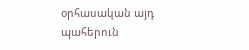օրհասական այդ պահերուն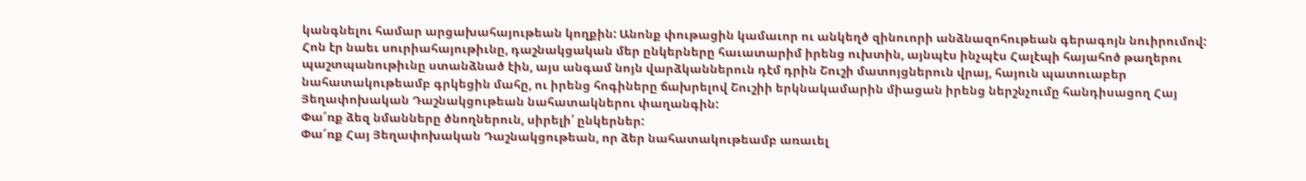կանգնելու համար արցախահայութեան կողքին: Անոնք փութացին կամաւոր ու անկեղծ զինուորի անձնազոհութեան գերագոյն նուիրումով:
Հոն էր նաեւ սուրիահայութիւնը, դաշնակցական մեր ընկերները հաւատարիմ իրենց ուխտին, այնպէս ինչպէս Հալէպի հայահոծ թաղերու պաշտպանութիւնը ստանձնած էին, այս անգամ նոյն վարձկաններուն դէմ դրին Շուշի մատոյցներուն վրայ, հայուն պատուաբեր նահատակութեամբ գրկեցին մահը, ու իրենց հոգիները ճախրելով Շուշիի երկնակամարին միացան իրենց ներշնչումը հանդիսացող Հայ Յեղափոխական Դաշնակցութեան նահատակներու փաղանգին:
Փա՜ռք ձեզ նմանները ծնողներուն, սիրելի՛ ընկերներ:
Փա՜ռք Հայ Յեղափոխական Դաշնակցութեան, որ ձեր նահատակութեամբ առաւել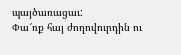պայծառացաւ:
Փա՜ռք հայ ժողովուրդին ու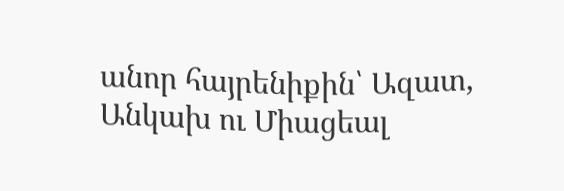անոր հայրենիքին՝ Ազատ, Անկախ ու Միացեալ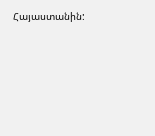Հայաստանին: